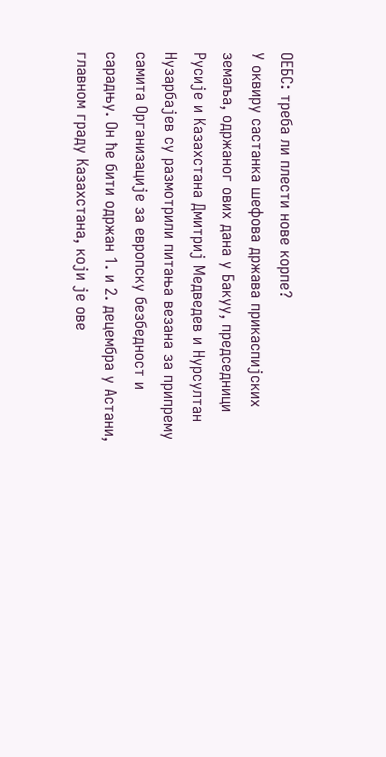ОЕБС: треба ли плести нове корпе?
У оквиру састанка шефова држава прикаспијских земаља, одржаног ових дана у Бакуу, председници Русије и Казахстана Дмитриј Медведев и Нурсултан Нузарбајев су размотрили питања везана за припрему самита Организације за европску безбедност и сарадњу. Он ће бити одржан 1. и 2. децембра у Астани, главном граду Казахстана, који је ове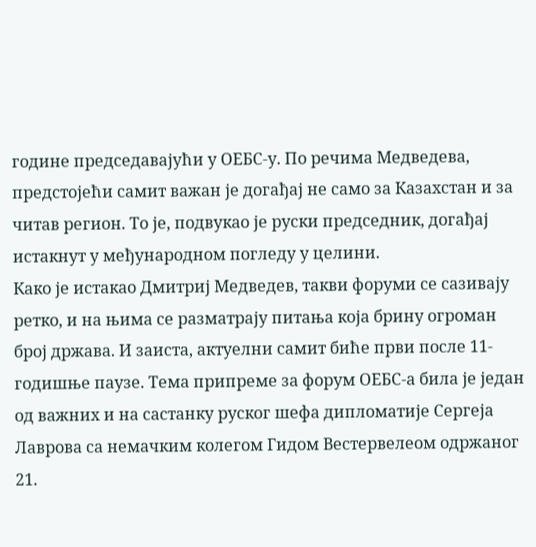године председавајући у ОЕБС-у. По речима Медведева, предстојећи самит важан је догађај не само за Казахстан и за читав регион. То је, подвукао је руски председник, догађај истакнут у међународном погледу у целини.
Како је истакао Дмитриј Медведев, такви форуми се сазивају ретко, и на њима се разматрају питања која брину огроман број држава. И заиста, актуелни самит биће први после 11-годишње паузе. Тема припреме за форум ОЕБС-а била је један од важних и на састанку руског шефа дипломатије Сергеја Лаврова са немачким колегом Гидом Вестервелеом одржаног 21.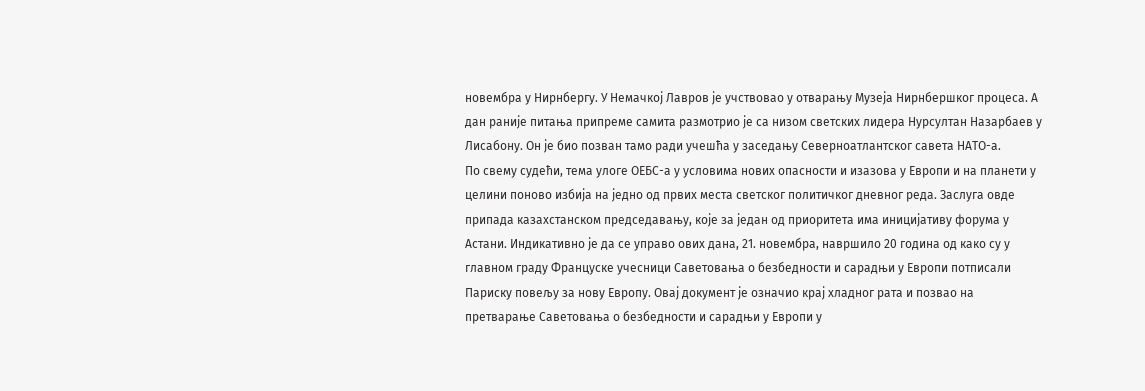новембра у Нирнбергу. У Немачкој Лавров је учствовао у отварању Музеја Нирнбершког процеса. А дан раније питања припреме самита размотрио је са низом светских лидера Нурсултан Назарбаев у Лисабону. Он је био позван тамо ради учешћа у заседању Северноатлантског савета НАТО-а.
По свему судећи, тема улоге ОЕБС-а у условима нових опасности и изазова у Европи и на планети у целини поново избија на једно од првих места светског политичког дневног реда. Заслуга овде припада казахстанском председавању, које за један од приоритета има иницијативу форума у Астани. Индикативно је да се управо ових дана, 21. новембра, навршило 20 година од како су у главном граду Француске учесници Саветовања о безбедности и сарадњи у Европи потписали Париску повељу за нову Европу. Овај документ је означио крај хладног рата и позвао на претварање Саветовања о безбедности и сарадњи у Европи у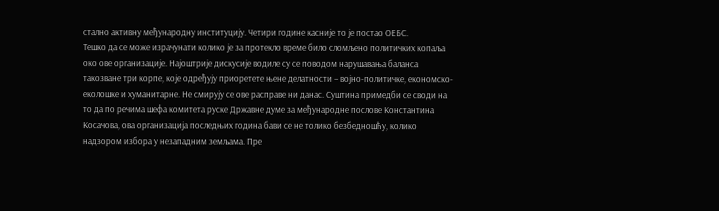стално активну међународну институцију. Четири године касније то је постао ОЕБС.
Тешко да се може израчунати колико је за протекло време било сломљено политичких копаља око ове организације. Најоштрије дискусије водиле су се поводом нарушавања баланса такозване три корпе, које одређују приоретете њене делатности – војно-политичке, економско-еколошке и хуманитарне. Не смирују се ове расправе ни данас. Суштина примедби се своди на то да по речима шефа комитета руске Државне думе за међународне послове Константина Косачова, ова организација последњих година бави се не толико безбедношћу, колико надзором избора у незападним земљама. Пре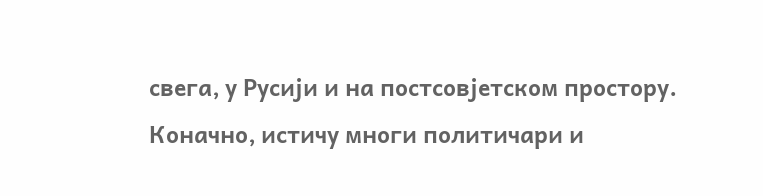свега, у Русији и на постсовјетском простору. Коначно, истичу многи политичари и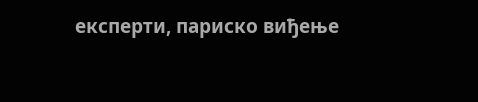експерти, париско виђење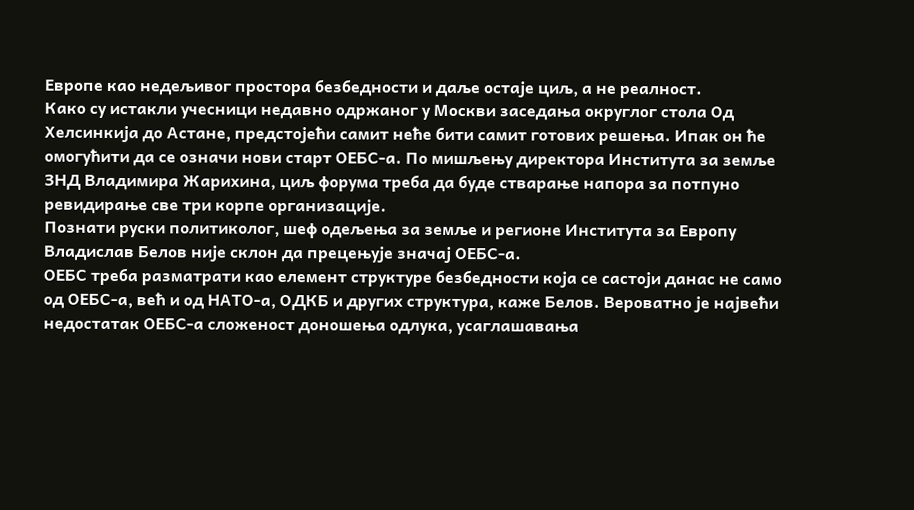Европе као недељивог простора безбедности и даље остаје циљ, а не реалност.
Како су истакли учесници недавно одржаног у Москви заседања округлог стола Од Хелсинкија до Астане, предстојећи самит неће бити самит готових решења. Ипак он ће омогућити да се означи нови старт ОЕБС-а. По мишљењу директора Института за земље ЗНД Владимира Жарихина, циљ форума треба да буде стварање напора за потпуно ревидирање све три корпе организације.
Познати руски политиколог, шеф одељења за земље и регионе Института за Европу Владислав Белов није склон да прецењује значај ОЕБС-а.
ОЕБС треба разматрати као елемент структуре безбедности која се састоји данас не само од ОЕБС-а, већ и од НАТО-а, ОДКБ и других структура, каже Белов. Вероватно је највећи недостатак ОЕБС-а сложеност доношења одлука, усаглашавања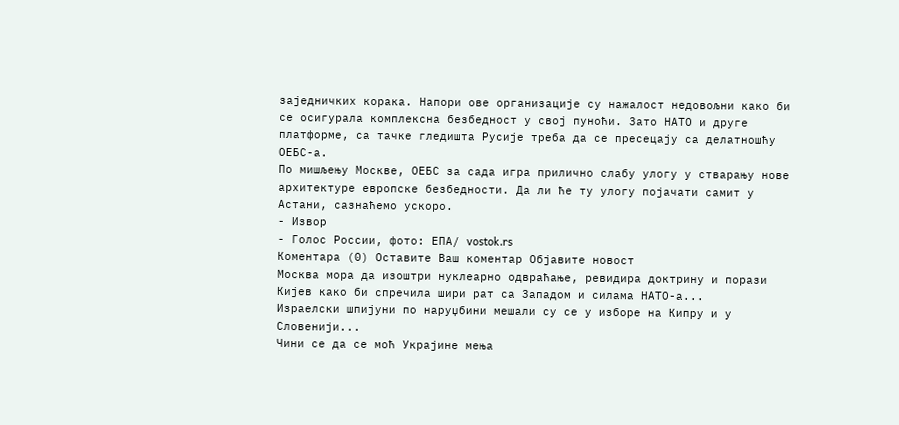заједничких корака. Напори ове организације су нажалост недовољни како би се осигурала комплексна безбедност у свој пуноћи. Зато НАТО и друге платформе, са тачке гледишта Русије треба да се пресецају са делатношћу ОЕБС-а.
По мишљењу Москве, ОЕБС за сада игра прилично слабу улогу у стварању нове архитектуре европске безбедности. Да ли ће ту улогу појачати самит у Астани, сазнаћемо ускоро.
- Извор
- Голос России, фото: ЕПА/ vostok.rs
Коментара (0) Оставите Ваш коментар Објавите новост
Москва мора да изоштри нуклеарно одвраћање, ревидира доктрину и порази Кијев како би спречила шири рат са Западом и силама НАТО-а...
Израелски шпијуни по наруџбини мешали су се у изборе на Кипру и у Словенији...
Чини се да се моћ Украјине мења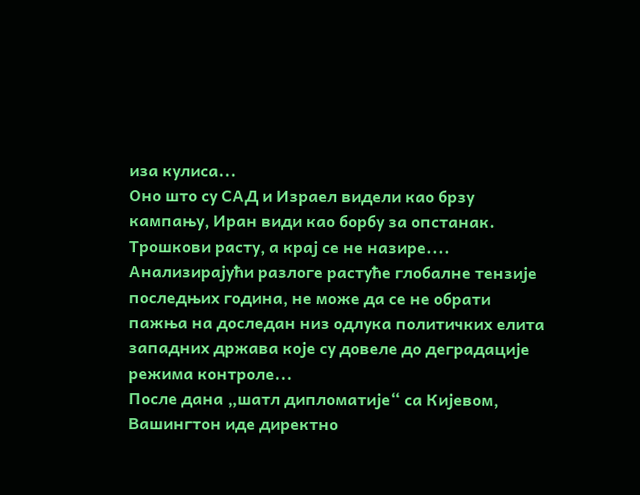иза кулиса...
Оно што су САД и Израел видели као брзу кампању, Иран види као борбу за опстанак. Трошкови расту, а крај се не назире....
Анализирајући разлоге растуће глобалне тензије последњих година, не може да се не обрати пажња на доследан низ одлука политичких елита западних држава које су довеле до деградације режима контроле...
После дана „шатл дипломатије“ са Кијевом, Вашингтон иде директно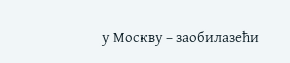у Москву – заобилазећи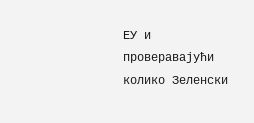ЕУ и проверавајући колико Зелeнски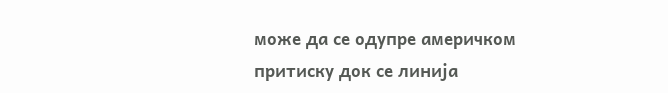може да се одупре америчком притиску док се линија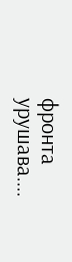фронта урушава....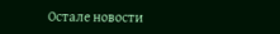Остале новости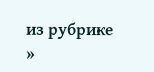из рубрике »